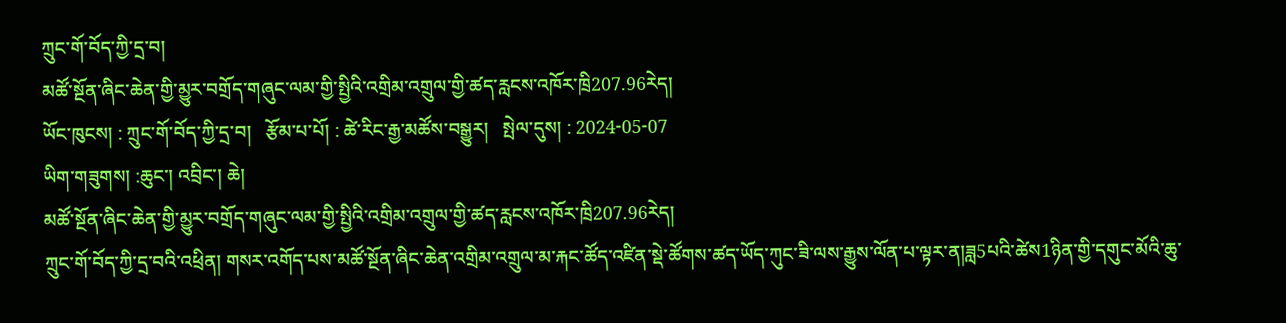ཀྲུང་གོ་བོད་ཀྱི་དྲ་བ།
མཚོ་སྔོན་ཞིང་ཆེན་གྱི་མྱུར་བགྲོད་གཞུང་ལམ་གྱི་སྤྱིའི་འགྲིམ་འགྲུལ་གྱི་ཚད་རླངས་འཁོར་ཁྲི207.96རེད།
ཡོང་ཁུངས། : ཀྲུང་གོ་བོད་ཀྱི་དྲ་བ།   རྩོམ་པ་པོ། : ཚེ་རིང་རྒྱ་མཚོས་བསྒྱུར།   སྤེལ་དུས། : 2024-05-07
ཡིག་གཟུགས། :ཆུང་། འབྲིང་། ཆེ།
མཚོ་སྔོན་ཞིང་ཆེན་གྱི་མྱུར་བགྲོད་གཞུང་ལམ་གྱི་སྤྱིའི་འགྲིམ་འགྲུལ་གྱི་ཚད་རླངས་འཁོར་ཁྲི207.96རེད།
ཀྲུང་གོ་བོད་ཀྱི་དྲ་བའི་འཕྲིན། གསར་འགོད་པས་མཚོ་སྔོན་ཞིང་ཆེན་འགྲིམ་འགྲུལ་མ་རྐང་ཚོད་འཛིན་སྡེ་ཚོགས་ཚད་ཡོད་ཀུང་ཟི་ལས་རྒྱུས་ལོན་པ་ལྟར་ན།ཟླ5པའི་ཚེས1ཉིན་གྱི་དགུང་མོའི་ཆུ་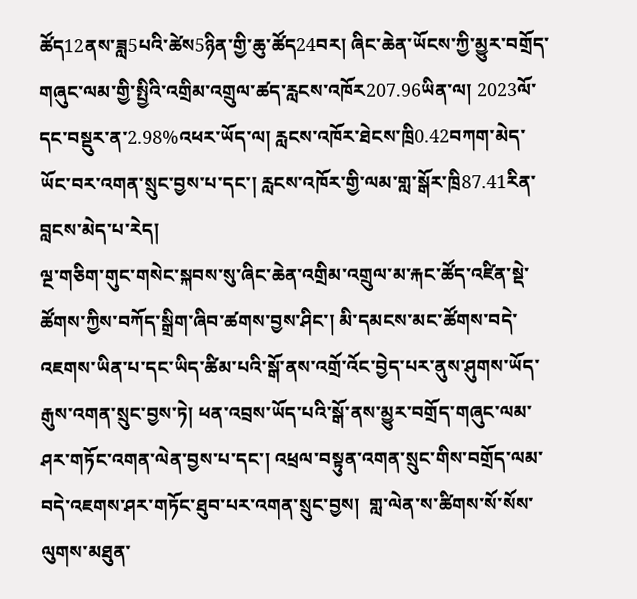ཚོད12ནས་ཟླ5པའི་ཚེས5ཉིན་གྱི་ཆུ་ཚོད24བར། ཞིང་ཆེན་ཡོངས་ཀྱི་མྱུར་བགྲོད་གཞུང་ལམ་གྱི་སྤྱིའི་འགྲིམ་འགྲུལ་ཚད་རླངས་འཁོར207.96ཡིན་ལ། 2023ལོ་དང་བསྡུར་ན་2.98%འཕར་ཡོད་ལ། རླངས་འཁོར་ཐེངས་ཁྲི0.42བཀག་མེད་ཡོང་བར་འགན་སྲུང་བྱས་པ་དང་། རླངས་འཁོར་གྱི་ལམ་གླ་སྒོར་ཁྲི87.41རིན་བླངས་མེད་པ་རེད།
ལྔ་གཅིག་གུང་གསེང་སྐབས་སུ་ཞིང་ཆེན་འགྲིམ་འགྲུལ་མ་རྐང་ཚོད་འཛིན་སྡེ་ཚོགས་ཀྱིས་བཀོད་སྒྲིག་ཞིབ་ཚགས་བྱས་ཤིང་། མི་དམངས་མང་ཚོགས་བདེ་འཇགས་ཡིན་པ་དང་ཡིད་ཚིམ་པའི་སྒོ་ནས་འགྲོ་འོང་བྱེད་པར་ནུས་ཤུགས་ཡོད་རྒུས་འགན་སྲུང་བྱས་ཏེ། ཕན་འབྲས་ཡོད་པའི་སྒོ་ནས་མྱུར་བགྲོད་གཞུང་ལམ་ཤར་གཏོང་འགན་ལེན་བྱས་པ་དང་། འཕྲལ་བསྟུན་འགན་སྲུང་གིས་བགྲོད་ལམ་བདེ་འཇགས་ཤར་གཏོང་ཐུབ་པར་འགན་སྲུང་བྱས།  གླ་ལེན་ས་ཚིགས་སོ་སོས་ལུགས་མཐུན་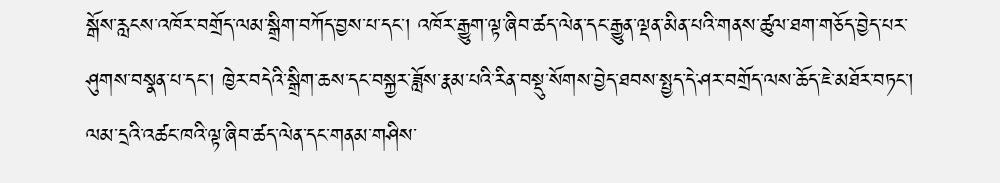སྒོས་རླངས་འཁོར་བགྲོད་ལམ་སྒྲིག་བཀོད་བྱས་པ་དང་། འཁོར་རྒྱུག་ལྟ་ཞིབ་ཚད་ལེན་དང་རྒྱུན་ལྡན་མིན་པའི་གནས་ཚུལ་ཐག་གཅོད་བྱེད་པར་ཤུགས་བསྣན་པ་དང་། ཁྱེར་བདེའི་སྒྲིག་ཆས་དང་བསྐྱར་ཟློས་རྣམ་པའི་རིན་བསྡུ་སོགས་བྱེད་ཐབས་སྤྱད་དེ་ཤར་བགྲོད་ལས་ཆོད་ཇེ་མཐོར་བཏང་། ལམ་དྲའི་འཚང་ཁའི་ལྟ་ཞིབ་ཚད་ལེན་དང་གནམ་གཤིས་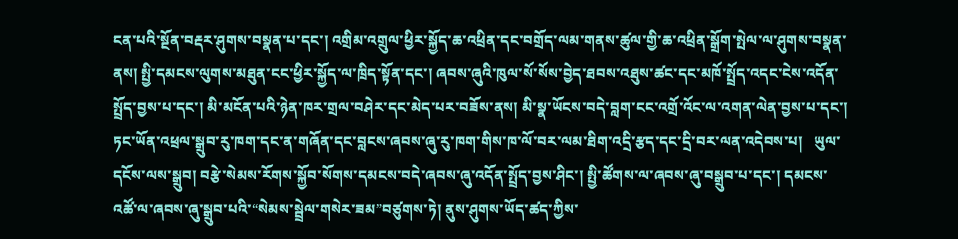ངན་པའི་སྔོན་བརྡར་ཤུགས་བསྣན་པ་དང་། འགྲིམ་འགྲུལ་ཕྱིར་སྐྱོད་ཆ་འཕྲིན་དང་བགྲོད་ལམ་གནས་ཚུལ་གྱི་ཆ་འཕྲིན་སྒྲོག་སྤེལ་ལ་ཤུགས་བསྣན་ནས། སྤྱི་དམངས་ལུགས་མཐུན་ངང་ཕྱིར་སྐྱོད་ལ་ཁྲིད་སྟོན་དང་། ཞབས་ཞུའི་ཁུལ་སོ་སོས་བྱེད་ཐབས་འཐུས་ཚང་དང་མཁོ་སྤྲོད་འདང་ངེས་འདོན་སྤྲོད་བྱས་པ་དང་། མི་མངོན་པའི་ཉེན་ཁར་གྲལ་བཤེར་དང་མེད་པར་བཟོས་ནས། མི་སྣ་ཡོངས་བདེ་བླག་ངང་འགྲོ་འོང་ལ་འགན་ལེན་བྱས་པ་དང་། ཏང་ཡོན་འཕྲལ་སྒྲུབ་རུ་ཁག་དང་ན་གཞོན་དང་བླངས་ཞབས་ཞུ་རུ་ཁག་གིས་ཁ་ལོ་བར་ལམ་ཐིག་འདྲི་རྩད་དང་དྲི་བར་ལན་འདེབས་པ།   ཡུལ་དངོས་ལས་སྒྲུབ། བརྩེ་སེམས་རོགས་སྐྱོབ་སོགས་དམངས་བདེ་ཞབས་ཞུ་འདོན་སྤྲོད་བྱས་ཤིང་། སྤྱི་ཚོགས་ལ་ཞབས་ཞུ་བསྒྲུབ་པ་དང་། དམངས་འཚོ་ལ་ཞབས་ཞུ་སྒྲུབ་པའི་“སེམས་སྦྲེལ་གསེར་ཟམ”བཙུགས་ཏེ། ནུས་ཤུགས་ཡོད་ཚད་ཀྱིས་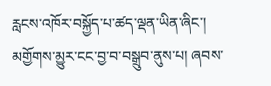རླངས་འཁོར་བསྐྱོད་པ་ཚད་ལྡན་ཡིན་ཞིང་། མགྱོགས་མྱུར་ངང་བྱ་བ་བསྒྲུབ་ནུས་པ། ཞབས་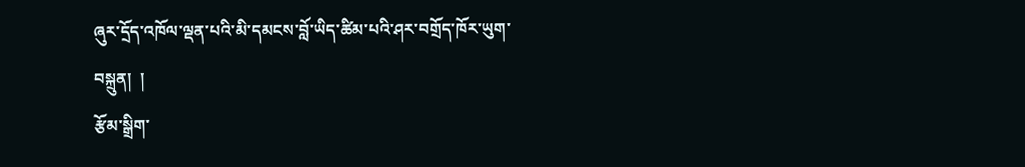ཞུར་དྲོད་འཁོལ་ལྡན་པའི་མི་དམངས་བློ་ཡིད་ཚིམ་པའི་ཤར་བགྲོད་ཁོར་ཡུག་བསྐྲུན།  །
རྩོམ་སྒྲིག་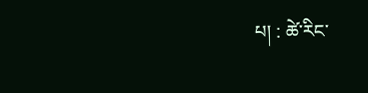པ། : ཚེ་རིང་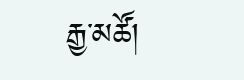རྒྱ་མཚོ།